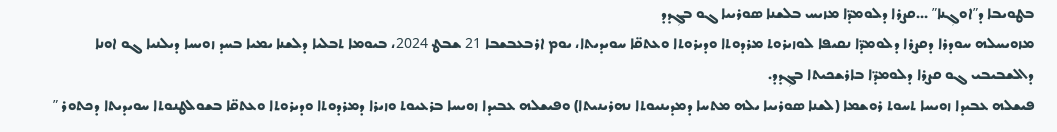ܒܛܘܝܒܐ ܕ”ܐܘܓܼܢܐ” …ܩܨܪܐ ܕܠܘܡܕ̈ܐ ܡܙܝܚ ܒܠܫܢܐ ܣܘܪܝܝܐ ܓܘ ܒܓܼܕܕ
ܡܙܘܝܚܠܗ ܚܘܕܪܐ ܕܩܨܪܐ ܕܠܘܡܕ̈ܐ ܢܩܝܦܐ ܠܘܙܝܪܘܬ ܡܪܕܘܬܐ ܘܕܝܪܘܬܐ ܘܥܬܩ̈ܐ ܚܘܝܕܝܬܐ، ܝܘܡ ܐܪܒܥܒܫܒܐ 21 ܫܒܛ 2024، ܒܝܘܡܐ ܬܒܠܝܐ ܕܠܫܢܐ ܝܡܝܐ ܒܚܕ ܙܘܝܚܐ ܕܝܠܢܝܐ ܓܘ ܐܘܢܐ ܕܐܠܫܒܝܒܝ ܓܘ ܩܨܪܐ ܕܠܘܡܕ̈ܐ ܒܐܪܫܟܝܬܐ ܒܓܼܕܕ.
ܦܝܫܠܗ ܥܒܝܕܐ ܙܘܝܚܐ ܬܚܘܬ ܪܘܫܡܐ (ܠܫܢܐ ܣܘܪܝܝܐ ܝܠܗ ܡܬܚܐ ܕܡܕܝܢܝܘܬܐ ܢܗܪܝܢܝܬܐ) ܘܦܝܫܠܗ ܥܒܝܕܐ ܙܘܝܚܐ ܒܪܥܝܘܬ ܘܙܝܪܐ ܕܡܪܕܘܬܐ ܘܕܝܪܘܬܐ ܘܥܬܩ̈ܐ ܒܫܘܠܛܢܘܬܐ ܚܘܝܕܝܬܐ ܕܟܬܘܪ ”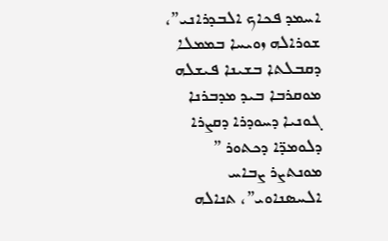ܐܚܡܕ ܦܟܐܟ ܐܠܒܕܪܐܢܝ”، ܫܘܪܐܠܗ ܙܘܝܚܐ ܒܡܡܠܐ ܕܩܒܠܬܐ ܒܫܝܢܐ ܦܝܫܠܗ ܡܘܩܪܒܐ ܒܝܕ ܡܕܒܪܢܐ ܓܘܢܝܐ ܕܚܘܕܪܐ ܕܩܨܪܐ ܕܠܘܡܕ̈ܐ ܕܟܬܘܪ ” ܡܘܢܬܨܪ ܨܒܐܚ ܐܠܚܣܢܐܘܝ”، ܬܢܐܠܗ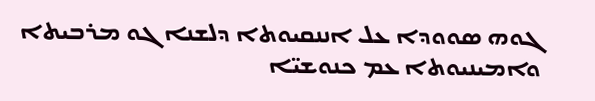ܓܘܗ ܣܘܘܕܐ ܥܠ ܐܢܢܩܝܘܬܐ ܕܠܫܢܐ ܓܘ ܡܪܒܝܬܐ ܘܐܡܝܢܝܘܬܐ ܥܡ ܟܢܘܫܝ̈ܐ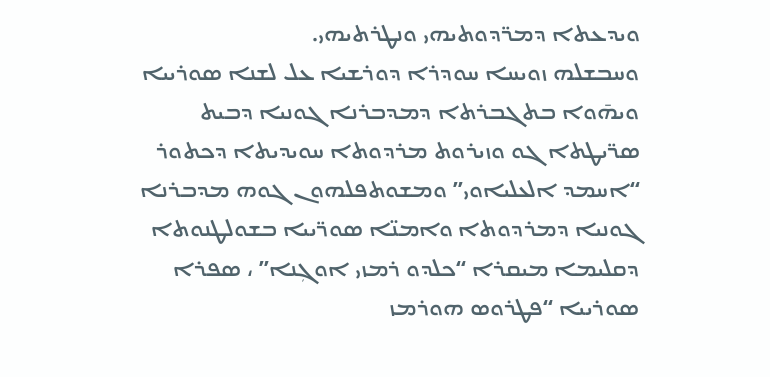ܘܝܕܥܬܐ ܕܡܪ̈ܕܘܬܝܗܝ ܘܢܛܪܬܝܗܝ.
ܘܚܒܫܠܗ ܙܘܝܚܐ ܚܘܕܪܐ ܕܘܪܫܝܐ ܥܠ ܠܫܢܐ ܣܘܪܝܝܐ ܘܝܗ̄ܘܐ ܒܬܓܒܪܬܐ ܕܡܕܒܪܢܐ ܓܘܢܝܐ ܕܒܝܬ ܣܪ̈ܝܛܬܐ ܓܘ ܘܙܝܪܘܬ ܡܪܕܘܬܐ ܚܘܝܕܝܬܐ ܕܟܬܘܪ “ܐܚܡܕ ܐܠܥܠܝܐܘܝ” ܘܡܫܘܬܦܠܗܘܢ ܓܘܗ ܡܕܒܪܢܐ ܓܘܢܝܐ ܕܡܪܕܘܬܐ ܘܐܡܢ̈ܐ ܣܘܪ̈ܝܝܐ ܒܫܘܠܛܢܘܬܐ ܕܩܠܝܡܐ ܡܝܩܪܐ “ܟܠܕܘ ܪܡܙܝ ܐܘܓܼܢܐ” ، ܣܦܪܐ ܣܘܪܝܝܐ “ܦܛܪܘܣ ܗܘܪܡܙ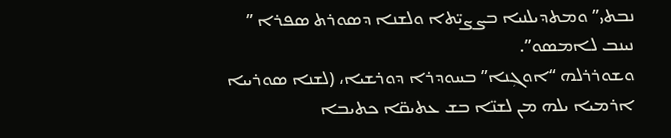ܢܒܬܝ” ܘܡܬܕܝܠܢܝܐ ܒܨܨܝ̈ܬܐ ܘܠܫܢܐ ܕܣܘܪܬ ܣܦܪܐ ” ܢܝܢܒ ܠܐܡܣܘ”.
ܘܫܘܪܪܠܗ “ܐܘܓܼܢܐ” ܒܚܘܕܪܐ ܕܘܪܫܝܐ، (ܠܫܢܐ ܣܘܪܝܝܐ ܐܪܡܝܐ ܝܠܗ ܡܢ ܠܫܢ̈ܐ ܒܫ ܥܬܝܩ̈ܐ ܟܬܝܒܐ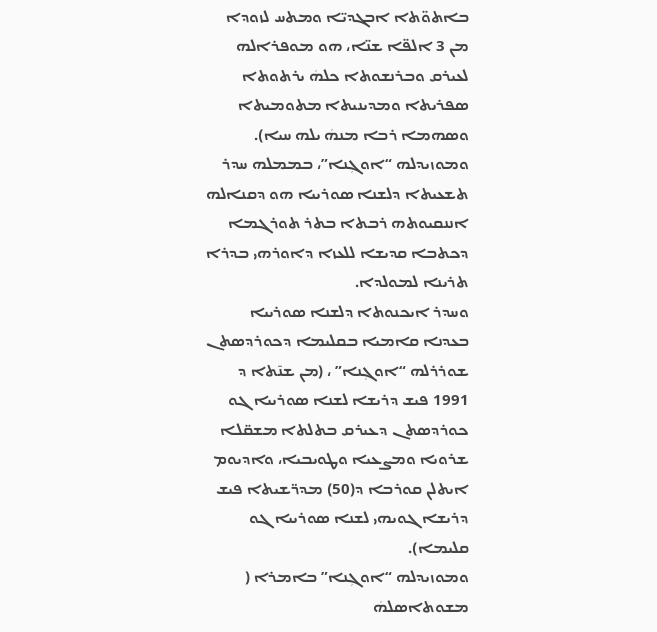ܒܐܬܘ̈ܬܐ ܐܒܓܕܝ̈ܐ ܘܡܬܚ ܠܙܘܕܐ ܡܢ 3 ܐܠܦ̈ܐ ܫܢ̈ܐ، ܗܘ ܡܘܦܪܐܠܗ ܠܥܝܪܩ ܘܒܪܢܫܘܬܐ ܟܠܗܿ ܝܪܬܘܬܐ ܣܦܪܝܬܐ ܘܡܕܝܢܝܬܐ ܡܬܘܡܝܬܐ ܘܣܗܡܐ ܪܒܐ ܡܢܗܿ ܝܠܗ ܚܝܐ).
ܘܡܘܙܝܕܠܗ “ܐܘܓܼܢܐ”، ܒܡܡܠܗ ܚܕܪ ܬܫܥܝܬܐ ܕܠܫܢܐ ܣܘܪܝܝܐ ܗܘ ܕܩܢܐܠܗ ܐܢܢܩܝܘܬܗ ܪܒܬܐ ܒܬܪ ܬܘܪܓܡܐ ܕܟܬܒܐ ܩܕܝܫܐ ܠܠܥܙܐ ܕܐܘܪܗܝ ܒܕܪܐ ܬܪܝܢܐ ܠܡܘܠܕܐ.
ܘܚܕܪ ܐܝܟܢܘܬܐ ܕܠܫܢܐ ܣܘܪܝܝܐ ܒܥܕܢܐ ܩܐܡܝܐ ܒܩܠܝܡܐ ܕܟܘܪܕܣܬܢ ܫܘܪܪܠܗ “ܐܘܓܼܢܐ” ، (ܡܢ ܫܢ̄ܬܐ ܕ 1991 ܦܝܫ ܕܪܝܫܐ ܠܫܢܐ ܣܘܪܝܝܐ ܓܘ ܟܘܪܕܣܬܢ ܕܥܝܪܩ ܒܬܠܬܐ ܡܫܩ̈ܠܐ ܫܪܘܝܐ ܘܡܨܥܝܐ ܘܛܘܝܒܝܐ، ܘܐܕܝܘܡ ܐܝܬܠܢ ܩܘܪܒܐ ܕ(50) ܡܕܪ̈ܫܝܬܐ ܦܝܫ ܕܪܝܫܐ ܓܘܝܗܝ ܠܫܢܐ ܣܘܪܝܝܐ ܓܘ ܩܠܝܡܐ).
ܘܡܘܙܝܕܠܗ “ܐܘܓܼܢܐ” ܒܐܡܪܐ ( ܡܫܘܬܐܣܠܗܿ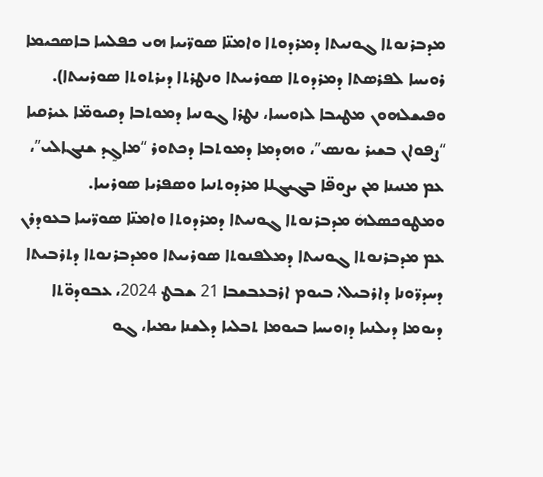ܡܕܒܪܢܘܬܐ ܓܘܢܝܬܐ ܕܡܪܕܘܬܐ ܘܐܡܢ̈ܐ ܣܘܪ̈ܝܝܐ ܗܝ ܟܦܠܚܐ ܒܐܣܟܝܡܐ ܪܘܝܚܐ ܠܦܪܣܬܐ ܕܡܪܕܘܬܐ ܣܘܪܝܝܬܐ ܘܢܛܪܬܐ ܕܝܪܬܘܬܐ ܣܘܪܝܝܬܐ).
ܘܦܝܫܠܗܘܢ ܡܛܝܒܐ ܠܙܘܝܚܐ، ܢܛܪܐ ܓܘܢܝܐ ܕܡܘܬܒܐ ܕܩܝܘܡ̈ܐ ܥܝܪܩܝܐ “ܨܦܘܐܢ ܒܫܝܪ ܝܘܢܣ”، ܘܗܕܡܐ ܕܡܘܬܒܐ ܕܟܬܘܪ “ܡܐܓ̰ܕ ܫܢܓܐܠܝ”، ܥܡ ܡܢܝܢܐ ܡܢ ܝܨܘܦ̈ܐ ܒܓܝܓܠܐ ܡܪܕܘܬܢܝܐ ܘܣܦܪܝܐ ܣܘܪܝܝܐ.
ܘܡܛܘܟܣܠܗܿ ܡܕܒܪܢܘܬܐ ܓܘܢܝܬܐ ܕܡܪܕܘܬܐ ܘܐܡܢ̈ܐ ܣܘܪ̈ܝܝܐ ܒܥܘܕܪܢ ܥܡ ܡܕܒܪܢܘܬܐ ܓܘܢܝܬܐ ܕܡܠܦܢܘܬܐ ܣܘܪܝܝܬܐ ܘܡܕܒܪܢܘܬܐ ܕܬܪܒܝܬܐ ܕܚܕܪ̈ܘܢܐ ܕܐܪܒܝܠ، ܒܝܘܡ ܐܪܒܥܒܫܒܐ 21 ܫܒܛ 2024، ܥܒܘܕܘ̈ܬܐ ܕܝܘܡܐ ܕܝܠܢܝܐ ܕܙܘܝܚܐ ܒܝܘܡܐ ܬܒܠܝܐ ܕܠܫܢܐ ܝܡܝܐ، ܓܘ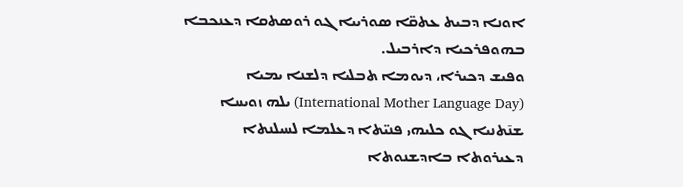ܐܘܢܐ ܕܒܝܬ ܥܬܩ̈ܐ ܣܘܪܝܝܐ ܓܘ ܪܘܣܬܩܐ ܕܥܢܟܒܐ ܒܗܘܦܪܟܝܐ ܕܐܪܒܝܠ.
ܘܦܝܫ ܕܟܝܪܐ، ܕܝܘܡܐ ܬܒܠܝܐ ܕܠܫܢܐ ܝܡܝܐ (International Mother Language Day) ܝܠܗ ܙܘܝܚܐ ܫܢ̄ܬܢܝܐ ܓܘ ܟܠܝܗܝ ܦܢܝ̈ܬܐ ܕܥܠܡܐ ܠܚܝܠܢܬܐ ܕܥܝܪܘܬܐ ܒܐܕܫܢܘܬܐ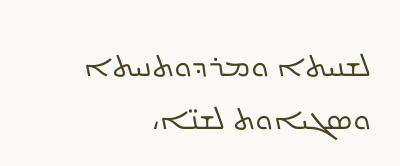ܠܫܢܝܬܐ ܘܡܪܕܘܬܢܝܬܐ ܘܣܓܝܐܘܬ ܠܫܢ̈ܐ،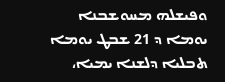ܘܦܝܫܠܗ ܡܚܘܫܒܢܐ ܝܘܡܐ ܕ 21 ܫܒܛ ܝܘܡܐ ܬܒܠܝܐ ܕܠܫܢܐ ܝܡܝܐ،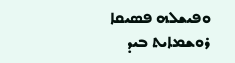ܘܦܝܫܠܗ ܦܣܝܩܐ ܪܘܫܡܐܝܬ ܒܝܕ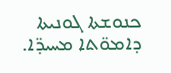ܟܢܘܫܬܐ ܓܘܢܝܬܐ ܕܐܡܘ̈ܬܐ ܡܚܝܕ̈ܐ.